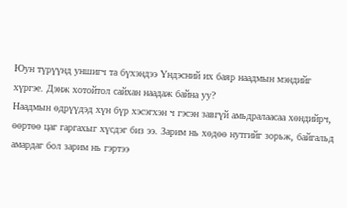Юун түрүүнд уншигч та бүхэндээ Үндэсний их баяр наадмын мэндийг хүргэе. Дэнж хотойтол сайхан наадаж байна уу?
Наадмын өдрүүдэд хүн бүр хэсэгхэн ч гэсэн завгүй амьдралаасаа хөндийрч, өөртөө цаг гаргахыг хүсдэг биз ээ. Зарим нь хөдөө нутгийг зорьж, байгальд амардаг бол зарим нь гэртээ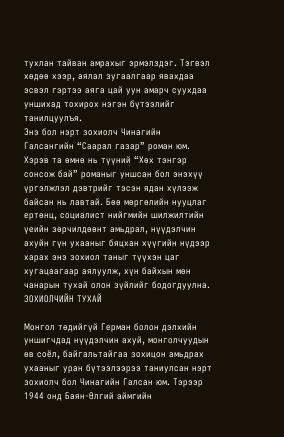тухлан тайван амрахыг эрмэлздэг. Тэгвэл хөдөө хээр, аялал зугаалгаар явахдаа эсвэл гэртээ аяга цай уун амарч суухдаа уншихад тохирох нэгэн бүтээлийг танилцуулъя.
Энэ бол нэрт зохиолч Чинагийн Галсангийн “Саарал газар” роман юм. Хэрэв та өмнө нь түүний “Хөх тэнгэр сонсож бай” романыг уншсан бол энэхүү үргэлжлэл дэвтрийг тэсэн ядан хүлээж байсан нь лавтай. Бөө мөргөлийн нууцлаг ертөнц, социалист нийгмийн шилжилтийн үеийн зөрчилдөөнт амьдрал, нүүдэлчин ахуйн гүн ухааныг бяцхан хүүгийн нүдээр харах энэ зохиол таныг түүхэн цаг хугацаагаар аялуулж, хүн байхын мөн чанарын тухай олон зүйлийг бодогдуулна.
ЗОХИОЛЧИЙН ТУХАЙ

Монгол төдийгүй Герман болон дэлхийн уншигчдад нүүдэлчин ахуй, монголчуудын өв соёл, байгальтайгаа зохицон амьдрах ухааныг уран бүтээлээрээ таниулсан нэрт зохиолч бол Чинагийн Галсан юм. Тэрээр 1944 онд Баян-Өлгий аймгийн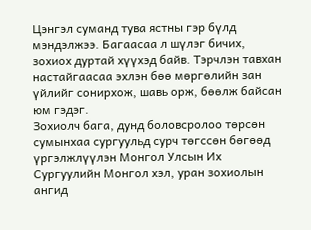Цэнгэл суманд тува ястны гэр бүлд мэндэлжээ. Багаасаа л шүлэг бичих, зохиох дуртай хүүхэд байв. Тэрчлэн тавхан настайгаасаа эхлэн бөө мөргөлийн зан үйлийг сонирхож, шавь орж, бөөлж байсан юм гэдэг.
Зохиолч бага, дунд боловсролоо төрсөн сумынхаа сургуульд сурч төгссөн бөгөөд үргэлжлүүлэн Монгол Улсын Их Сургуулийн Монгол хэл, уран зохиолын ангид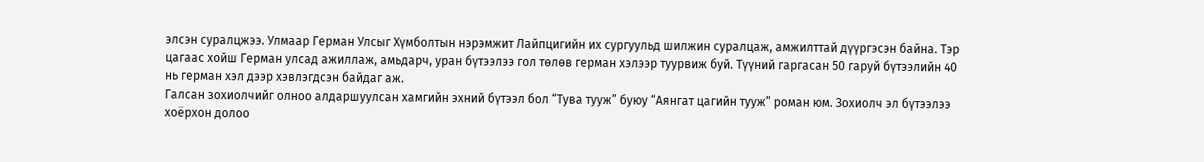элсэн суралцжээ. Улмаар Герман Улсыг Хүмболтын нэрэмжит Лайпцигийн их сургуульд шилжин суралцаж, амжилттай дүүргэсэн байна. Тэр цагаас хойш Герман улсад ажиллаж, амьдарч, уран бүтээлээ гол төлөв герман хэлээр туурвиж буй. Түүний гаргасан 50 гаруй бүтээлийн 40 нь герман хэл дээр хэвлэгдсэн байдаг аж.
Галсан зохиолчийг олноо алдаршуулсан хамгийн эхний бүтээл бол “Тува тууж” буюу “Аянгат цагийн тууж” роман юм. Зохиолч эл бүтээлээ хоёрхон долоо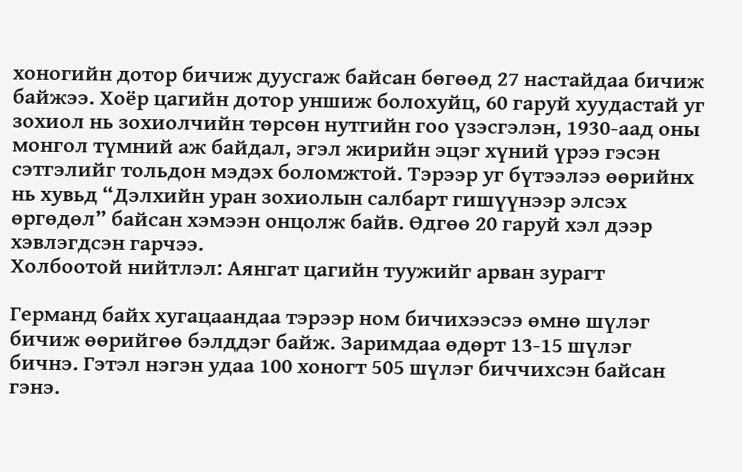хоногийн дотор бичиж дуусгаж байсан бөгөөд 27 настайдаа бичиж байжээ. Хоёр цагийн дотор уншиж болохуйц, 60 гаруй хуудастай уг зохиол нь зохиолчийн төрсөн нутгийн гоо үзэсгэлэн, 1930-аад оны монгол түмний аж байдал, эгэл жирийн эцэг хүний үрээ гэсэн сэтгэлийг тольдон мэдэх боломжтой. Тэрээр уг бүтээлээ өөрийнх нь хувьд “Дэлхийн уран зохиолын салбарт гишүүнээр элсэх өргөдөл” байсан хэмээн онцолж байв. Өдгөө 20 гаруй хэл дээр хэвлэгдсэн гарчээ.
Холбоотой нийтлэл: Аянгат цагийн туужийг арван зурагт

Германд байх хугацаандаа тэрээр ном бичихээсээ өмнө шүлэг бичиж өөрийгөө бэлддэг байж. Заримдаа өдөрт 13-15 шүлэг бичнэ. Гэтэл нэгэн удаа 100 хоногт 505 шүлэг биччихсэн байсан гэнэ.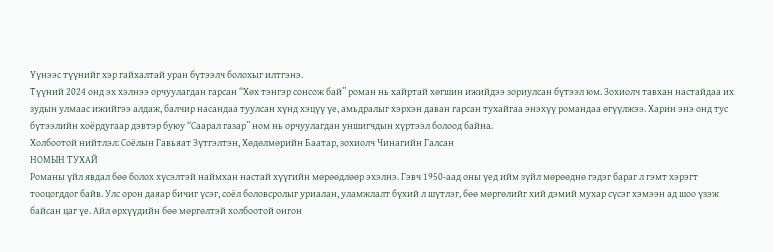Үүнээс түүнийг хэр гайхалтай уран бүтээлч болохыг илтгэнэ.
Түүний 2024 онд эх хэлнээ орчуулагдан гарсан “Хөх тэнгэр сонсож бай” роман нь хайртай хөгшин ижийдээ зориулсан бүтээл юм. Зохиолч тавхан настайдаа их зудын улмаас ижийгээ алдаж, балчир насандаа туулсан хүнд хэцүү үе, амьдралыг хэрхэн даван гарсан тухайгаа энэхүү романдаа өгүүлжээ. Харин энэ онд тус бүтээлийн хоёрдугаар дэвтэр буюу “Саарал газар” ном нь орчуулагдан уншигчдын хүртээл болоод байна.
Холбоотой нийтлэл: Соёлын Гавьяат Зүтгэлтэн, Хөдөлмөрийн Баатар, зохиолч Чинагийн Галсан
НОМЫН ТУХАЙ
Романы үйл явдал бөө болох хүсэлтэй наймхан настай хүүгийн мөрөөдлөөр эхэлнэ. Гэвч 1950-аад оны үед ийм зүйл мөрөөднө гэдэг бараг л гэмт хэрэгт тооцогддог байв. Улс орон даяар бичиг үсэг, соёл боловсролыг уриалан, уламжлалт бүхий л шүтлэг, бөө мөргөлийг хий дэмий мухар сүсэг хэмээн ад шоо үзэж байсан цаг үе. Айл өрхүүдийн бөө мөргөлтэй холбоотой онгон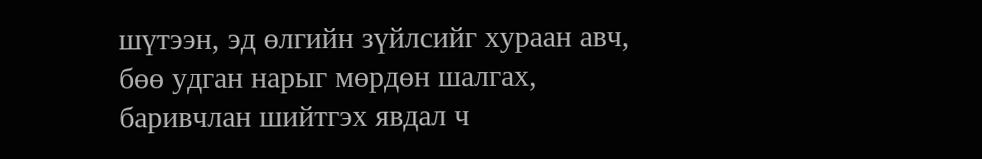шүтээн, эд өлгийн зүйлсийг хураан авч, бөө удган нарыг мөрдөн шалгах, баривчлан шийтгэх явдал ч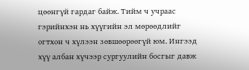цөөнгүй гардаг байж. Тийм ч учраас гэрийнхэн нь хүүгийн эл мөрөөдлийг огтхон ч хүлээн зөвшөөрөөгүй юм. Ингээд хүү албан хүчээр сургуулийн босгыг давж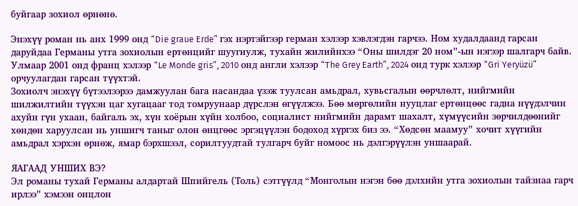буйгаар зохиол өрнөнө.

Энэхүү роман нь анх 1999 онд “Die graue Erde” гэх нэртэйгээр герман хэлээр хэвлэгдэн гарчээ. Ном худалдаанд гарсан даруйдаа Германы утга зохиолын ертөнцийг шуугиулж, тухайн жилийнхээ “Оны шилдэг 20 ном”-ын нэгээр шалгарч байв. Улмаар 2001 онд франц хэлээр “Le Monde gris”, 2010 онд англи хэлээр “The Grey Earth”, 2024 онд турк хэлээр “Gri Yeryüzü” орчуулагдан гарсан түүхтэй.
Зохиолч энэхүү бүтээлээрээ дамжуулан бага насандаа үзэж туулсан амьдрал, хувьсгалын өөрчлөлт, нийгмийн шилжилтийн түүхэн цаг хугацааг тод томруунаар дүрслэн өгүүлжээ. Бөө мөргөлийн нууцлаг ертөнцөөс гадна нүүдэлчин ахуйн гүн ухаан, байгаль эх, хүн хоёрын хүйн холбоо, социалист нийгмийн дарамт шахалт, хүмүүсийн зөрчилдөөнийг хөндөн харуулсан нь уншигч таныг олон өнцгөөс эргэцүүлэн бодоход хүргэх биз ээ. “Хөдсөн маамуу” хочит хүүгийн амьдрал хэрхэн өрнөж, ямар бэрхшээл, сорилтуудтай тулгарч буйг номоос нь дэлгэрүүлэн уншаарай.

ЯАГААД УНШИХ ВЭ?
Эл романы тухай Германы алдартай Шпийгель (Толь) сэтгүүлд “Монголын нэгэн бөө дэлхийн утга зохиолын тайзнаа гарч ирлээ” хэмээн онцлон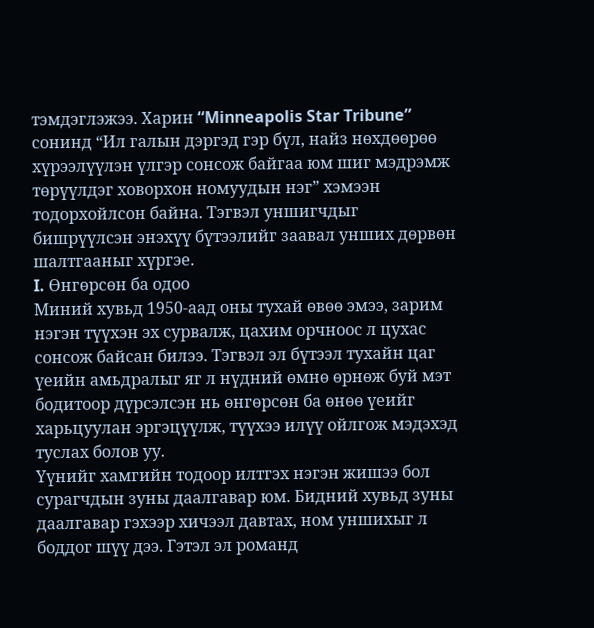тэмдэглэжээ. Харин “Minneapolis Star Tribune” сонинд “Ил галын дэргэд гэр бүл, найз нөхдөөрөө хүрээлүүлэн үлгэр сонсож байгаа юм шиг мэдрэмж төрүүлдэг ховорхон номуудын нэг” хэмээн тодорхойлсон байна. Тэгвэл уншигчдыг бишрүүлсэн энэхүү бүтээлийг заавал унших дөрвөн шалтгааныг хүргэе.
I. Өнгөрсөн ба одоо
Миний хувьд 1950-аад оны тухай өвөө эмээ, зарим нэгэн түүхэн эх сурвалж, цахим орчноос л цухас сонсож байсан билээ. Тэгвэл эл бүтээл тухайн цаг үеийн амьдралыг яг л нүдний өмнө өрнөж буй мэт бодитоор дүрсэлсэн нь өнгөрсөн ба өнөө үеийг харьцуулан эргэцүүлж, түүхээ илүү ойлгож мэдэхэд туслах болов уу.
Үүнийг хамгийн тодоор илтгэх нэгэн жишээ бол сурагчдын зуны даалгавар юм. Бидний хувьд зуны даалгавар гэхээр хичээл давтах, ном уншихыг л боддог шүү дээ. Гэтэл эл романд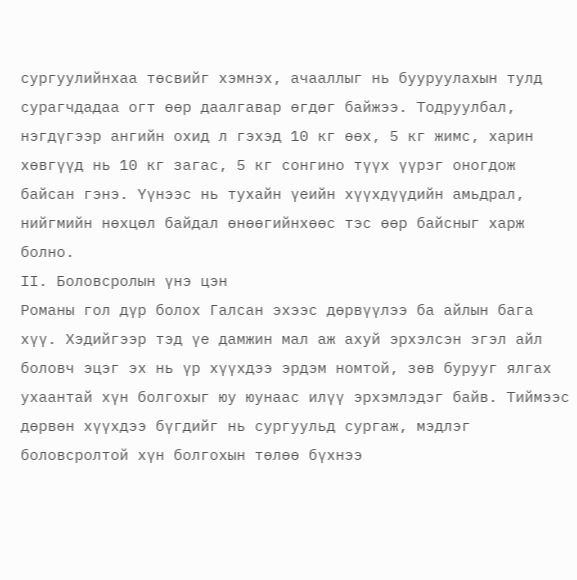сургуулийнхаа төсвийг хэмнэх, ачааллыг нь бууруулахын тулд сурагчдадаа огт өөр даалгавар өгдөг байжээ. Тодруулбал, нэгдүгээр ангийн охид л гэхэд 10 кг өөх, 5 кг жимс, харин хөвгүүд нь 10 кг загас, 5 кг сонгино түүх үүрэг оногдож байсан гэнэ. Үүнээс нь тухайн үеийн хүүхдүүдийн амьдрал, нийгмийн нөхцөл байдал өнөөгийнхөөс тэс өөр байсныг харж болно.
II. Боловсролын үнэ цэн
Романы гол дүр болох Галсан эхээс дөрвүүлээ ба айлын бага хүү. Хэдийгээр тэд үе дамжин мал аж ахуй эрхэлсэн эгэл айл боловч эцэг эх нь үр хүүхдээ эрдэм номтой, зөв бурууг ялгах ухаантай хүн болгохыг юу юунаас илүү эрхэмлэдэг байв. Тиймээс дөрвөн хүүхдээ бүгдийг нь сургуульд сургаж, мэдлэг боловсролтой хүн болгохын төлөө бүхнээ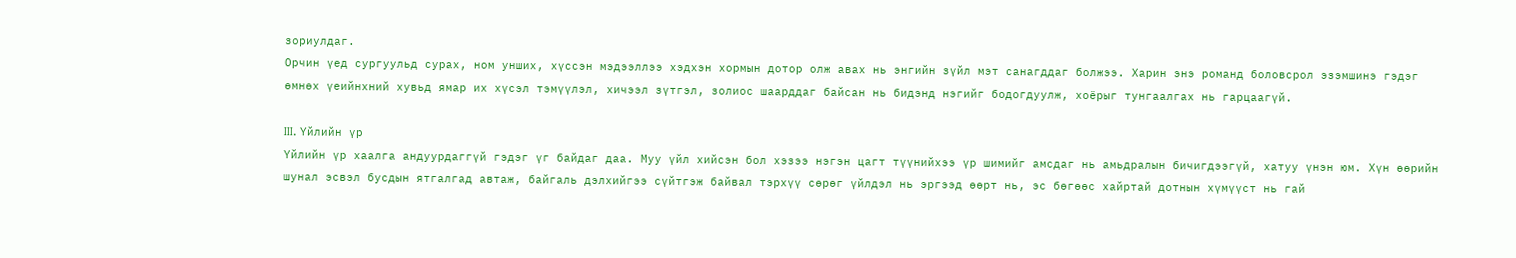зориулдаг.
Орчин үед сургуульд сурах, ном унших, хүссэн мэдээллээ хэдхэн хормын дотор олж авах нь энгийн зүйл мэт санагддаг болжээ. Харин энэ романд боловсрол эзэмшинэ гэдэг өмнөх үеийнхний хувьд ямар их хүсэл тэмүүлэл, хичээл зүтгэл, золиос шаарддаг байсан нь бидэнд нэгийг бодогдуулж, хоёрыг тунгаалгах нь гарцаагүй.

III. Үйлийн үр
Үйлийн үр хаалга андуурдаггүй гэдэг үг байдаг даа. Муу үйл хийсэн бол хэзээ нэгэн цагт түүнийхээ үр шимийг амсдаг нь амьдралын бичигдээгүй, хатуу үнэн юм. Хүн өөрийн шунал эсвэл бусдын ятгалгад автаж, байгаль дэлхийгээ сүйтгэж байвал тэрхүү сөрөг үйлдэл нь эргээд өөрт нь, эс бөгөөс хайртай дотнын хүмүүст нь гай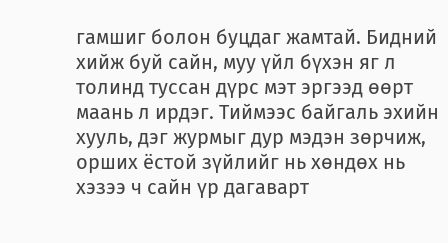гамшиг болон буцдаг жамтай. Бидний хийж буй сайн, муу үйл бүхэн яг л толинд туссан дүрс мэт эргээд өөрт маань л ирдэг. Тиймээс байгаль эхийн хууль, дэг журмыг дур мэдэн зөрчиж, орших ёстой зүйлийг нь хөндөх нь хэзээ ч сайн үр дагаварт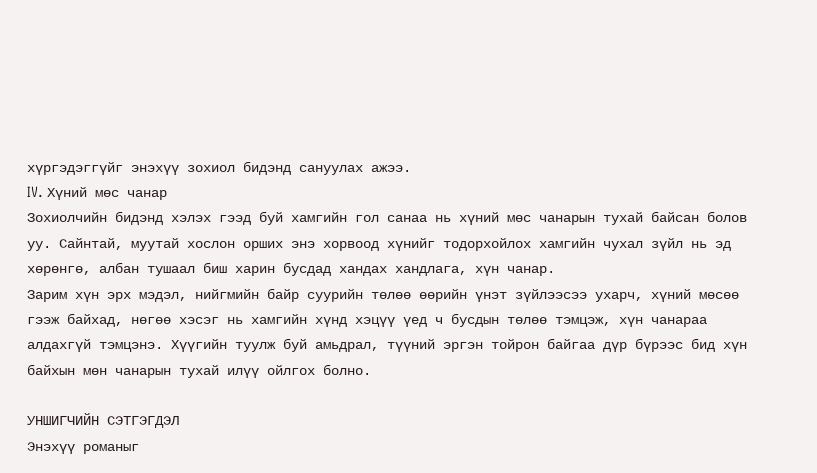хүргэдэггүйг энэхүү зохиол бидэнд сануулах ажээ.
IV. Хүний мөс чанар
Зохиолчийн бидэнд хэлэх гээд буй хамгийн гол санаа нь хүний мөс чанарын тухай байсан болов уу. Сайнтай, муутай хослон орших энэ хорвоод хүнийг тодорхойлох хамгийн чухал зүйл нь эд хөрөнгө, албан тушаал биш харин бусдад хандах хандлага, хүн чанар.
Зарим хүн эрх мэдэл, нийгмийн байр суурийн төлөө өөрийн үнэт зүйлээсээ ухарч, хүний мөсөө гээж байхад, нөгөө хэсэг нь хамгийн хүнд хэцүү үед ч бусдын төлөө тэмцэж, хүн чанараа алдахгүй тэмцэнэ. Хүүгийн туулж буй амьдрал, түүний эргэн тойрон байгаа дүр бүрээс бид хүн байхын мөн чанарын тухай илүү ойлгох болно.

УНШИГЧИЙН СЭТГЭГДЭЛ
Энэхүү романыг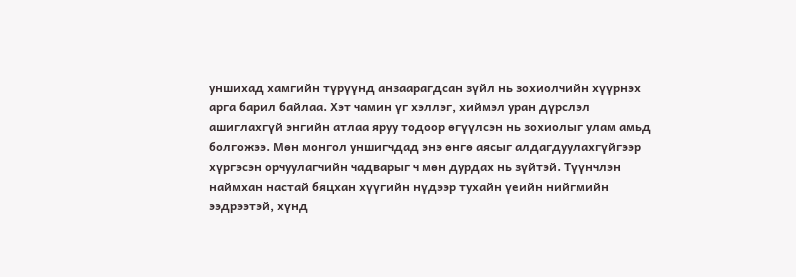уншихад хамгийн түрүүнд анзаарагдсан зүйл нь зохиолчийн хүүрнэх арга барил байлаа. Хэт чамин үг хэллэг, хиймэл уран дүрслэл ашиглахгүй энгийн атлаа яруу тодоор өгүүлсэн нь зохиолыг улам амьд болгожээ. Мөн монгол уншигчдад энэ өнгө аясыг алдагдуулахгүйгээр хүргэсэн орчуулагчийн чадварыг ч мөн дурдах нь зүйтэй. Түүнчлэн наймхан настай бяцхан хүүгийн нүдээр тухайн үеийн нийгмийн ээдрээтэй, хүнд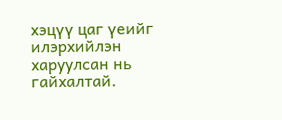хэцүү цаг үеийг илэрхийлэн харуулсан нь гайхалтай.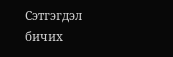Сэтгэгдэл бичих